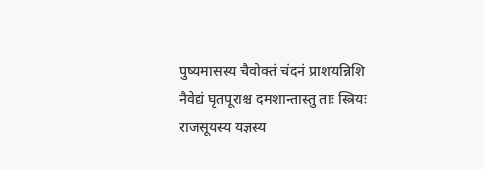पुष्यमासस्य चैवोक्तं चंदनं प्राशयन्निशि
नैवेद्यं घृतपूराश्च दमशान्तास्तु ताः स्त्रियः
राजसूयस्य यज्ञस्य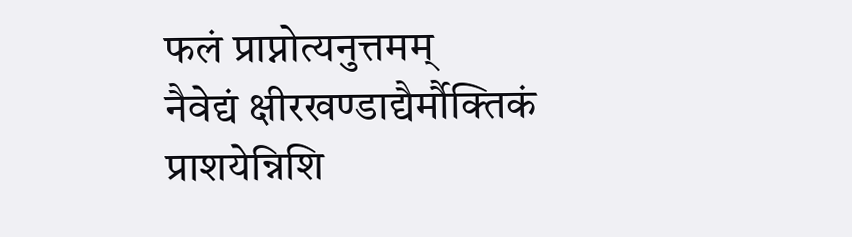फलं प्राप्नोत्यनुत्तमम्
नैवेद्यं क्षीरखण्डाद्यैर्मौक्तिकं प्राशयेन्निशि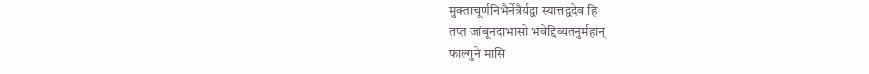मुक्ताचूर्णनिभैर्नेत्रैर्यद्वा स्यात्तद्वदेव हि
तप्त जांबूनदाभासो भवेद्दिव्यतनुर्महान्
फाल्गुने मासि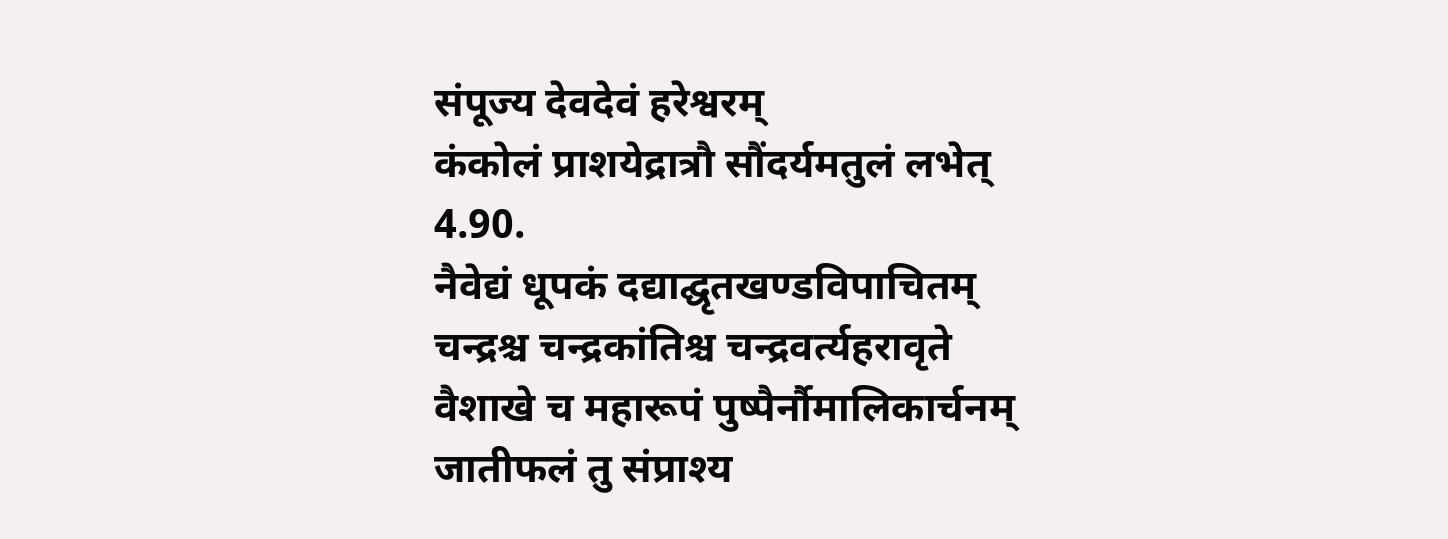संपूज्य देवदेवं हरेश्वरम्
कंकोलं प्राशयेद्रात्रौ सौंदर्यमतुलं लभेत् 4.90.
नैवेद्यं धूपकं दद्याद्घृतखण्डविपाचितम्
चन्द्रश्च चन्द्रकांतिश्च चन्द्रवर्त्यहरावृते
वैशाखे च महारूपं पुष्पैर्नौमालिकार्चनम्
जातीफलं तु संप्राश्य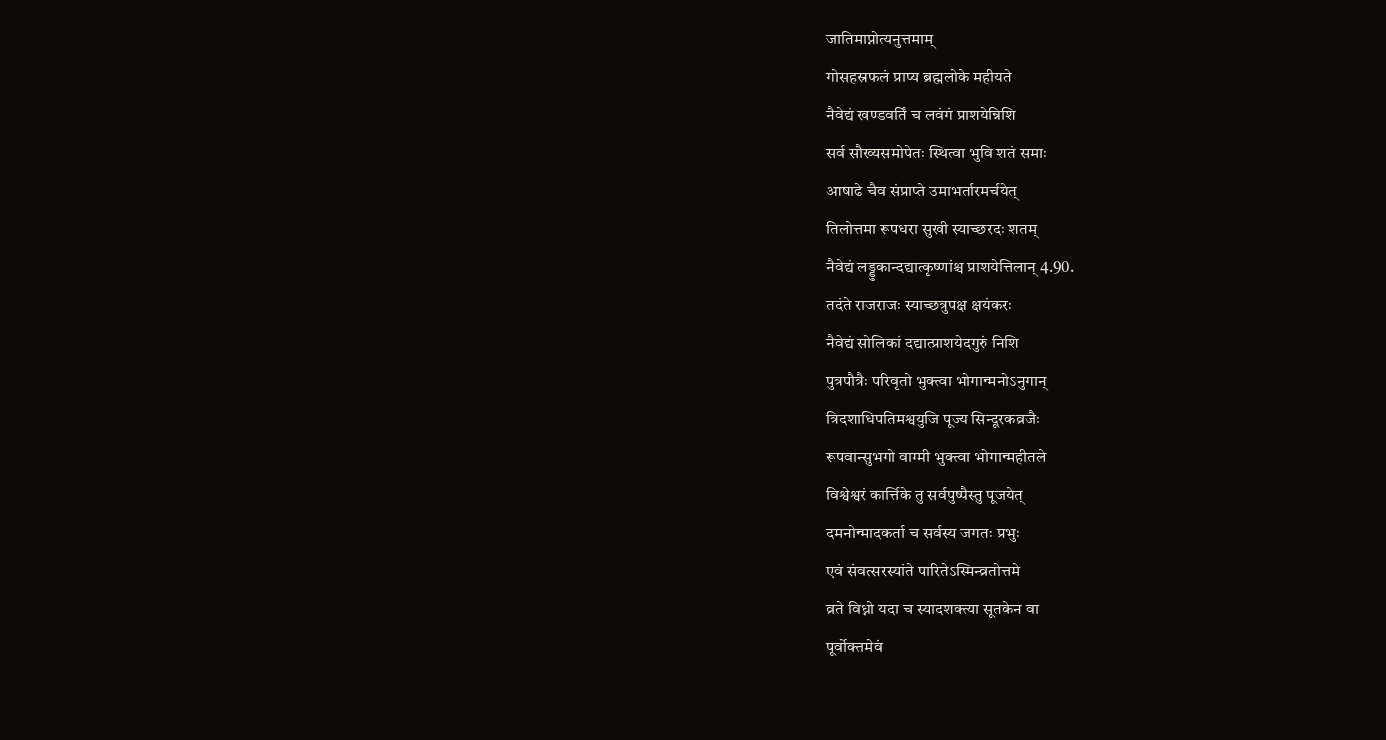जातिमाप्नोत्यनुत्तमाम्
गोसहस्रफलं प्राप्य ब्रह्मलोके महीयते
नैवेद्यं खण्डवर्तिं च लवंगं प्राशयेन्निशि
सर्व सौख्यसमोपेतः स्थित्वा भुवि शतं समाः
आषाढे चैव संप्राप्ते उमाभर्तारमर्चयेत्
तिलोत्तमा रूपधरा सुखी स्याच्छरदः शतम्
नैवेद्यं लड्डुकान्दद्यात्कृष्णांश्च प्राशयेत्तिलान् 4.90.
तदंते राजराजः स्याच्छत्रुपक्ष क्षयंकरः
नैवेद्यं सोलिकां दद्यात्प्राशयेदगुरुं निशि
पुत्रपौत्रैः परिवृतो भुक्त्वा भोगान्मनोऽनुगान्
त्रिदशाधिपतिमश्वयुजि पूज्य सिन्दूरकव्रजैः
रूपवान्सुभगो वाग्मी भुक्त्वा भोगान्महीतले
विश्वेश्वरं कार्त्तिके तु सर्वपुष्पैस्तु पूजयेत्
दमनोन्मादकर्ता च सर्वस्य जगतः प्रभुः
एवं संवत्सरस्यांते पारितेऽस्मिन्व्रतोत्तमे
व्रते विध्नो यदा च स्यादशक्त्या सूतकेन वा
पूर्वोक्तमेवं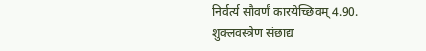निर्वर्त्य सौवर्णं कारयेच्छिवम् 4.90.
शुक्लवस्त्रेण संछाद्य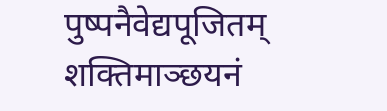पुष्पनैवेद्यपूजितम्
शक्तिमाञ्छयनं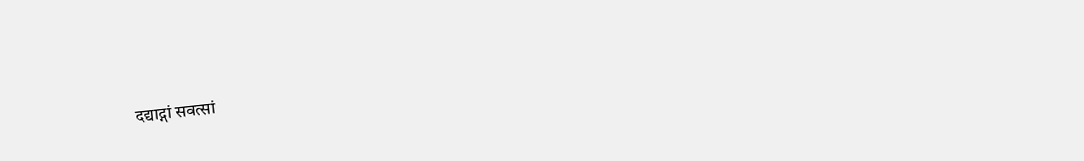दद्याद्गां सवत्सां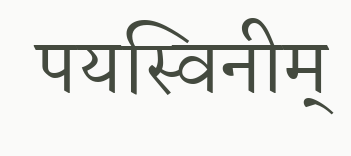पयस्विनीम्